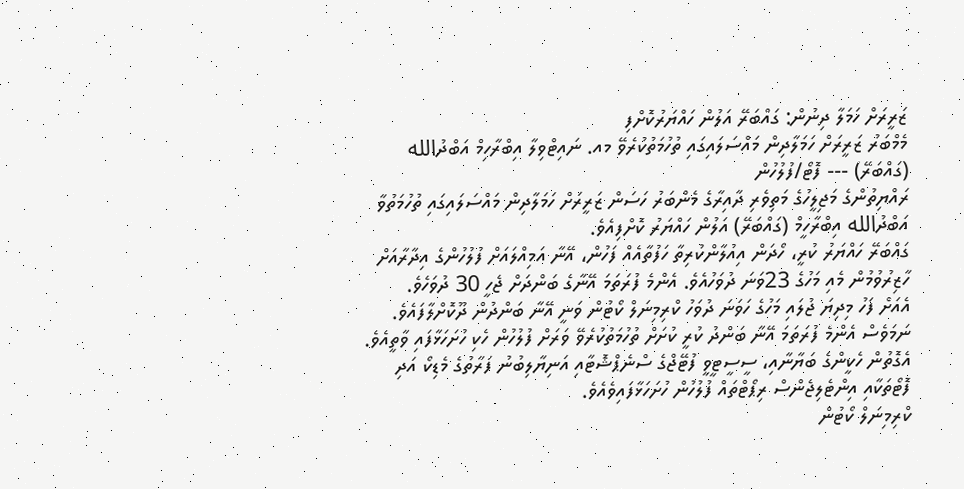ޒަރީރަށް ހަމަލާ ދިނުން: ގައްބަރޭ އަލުން ހައްޔަރުކޮށްފި
މެމްބަރު ޒަރީރަށް ހަމަލާދިން މައްސަލައިގައި ތުހުމަތުކުރެވޭ މއ. ނައިޓްވިލާ އިބްރާހިމް އަބްދުالله (ގައްބަރޭ) --- ފޮޓޯ/ފުލުހުން
ރައްޔިތުންގެ މަޖިލީހުގެ މަތިވެރި ދާއިރާގެ މެންބަރު ހަސަން ޒަރީރަށް ހަމަލާދިން މައްސަލައިގައި ތުހުމަތުވާ އަބްދުالله އިބްރާހީމް (ގައްބަރޭ) އަލުން ހައްޔަރު ކޮށްފިއެވެ.
ގައްބަރޭ ހައްޔަރު ކުރީ، ހޯދަން އިއުލާންކުރިތާ ހަފުތާއެއް ފަހުން، އޭނާ އަމިއްލައަށް ފުލުހުންގެ އިދާރާއަށް ހާޒިރުވުމުން މެއި މަހުގެ 23ވަނަ ދުވަހުއެވެ. އެންމެ ފުރަތަމަ އޭނާގެ ބަންދަށް ޖެހީ 30 ދުވަހެވެ.
އެއަށް ފަހު މިދިޔަ ޖުލައި މަހުގެ ހަވަނަ ދުވަހު ކްރިމިނަލް ކޯޓުން ވަނީ އޭނާ ބަންދުން ދޫކޮށްލާފައެވެ. ނަމަވެސް އެންމެ ފުރަތަމަ އޭނާ ބަންދު ކުރީ ކުށަށް ތުހުމަތުކުރެވޭ ވަރަށް ފުލުހުން ހެކި ހުށަހަޅާފައި ވާތީއެވެ.
އެގޮތުން ހެކީންގެ ބަޔާނާއި، ސީސީޓީވީ ފުޓޭޖްގެ ސްނެޕްޝޮޓާއި އަނިޔާލިބުނު ފަރާތުގެ މެޑިކޯ އަދި ފޮޓޯތަކާއި އިންޓެލިޖެންސް ރިޕޯޓްތައް ފުލުހުން ހުށަހަޅާފައިވެއެވެ.
ކްރިމިނަލް ކޯޓުން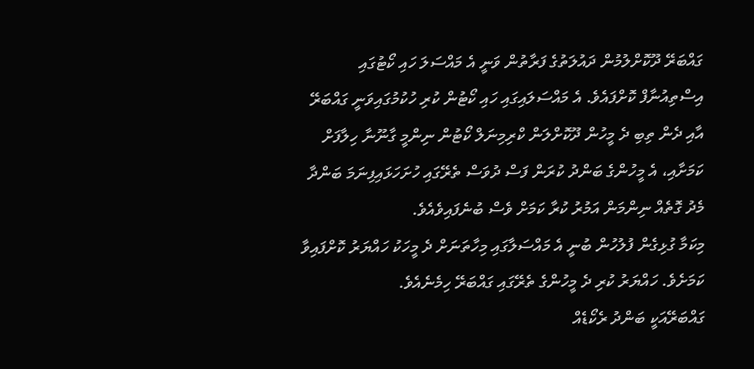ގައްބަރޭ ދޫކޮށްލުމުން ދައުލަތުގެ ފަރާތުން ވަނީ އެ މައްސަލަ ހައި ކޯޓުގައި އިސްތިއުނާފް ކޮށްފައެވެ. އެ މައްސަލައިގައި ހައި ކޯޓުން ކުރި ހުކުމުގައިވަނީ ގައްބަރޭ އާއި ދެން ތިބި ދެ މީހުން ދޫކޮށްލަން ކްރިމިނަލް ކޯޓުން ނިންމީ ގާނޫނާ ހިލާފަށް ކަމަށާއި، އެ މީހުންގެ ބަންދު ކުރަން ފަސް ދުވަސް ތެރޭގައި ހުށަހަޅައިފިނަމަ ބަންދާ މެދު ގޮތެއް ނިންމަން އަމުރު ކުރާ ކަމަށް ވެސް ބުނެފައިވެއެވެ.
މިކަމާ ގުޅިގެން ފުލުހުން ބުނީ އެ މައްސަލާގައި މިހާތަނަށް ދެ މީހަކު ހައްޔަރު ކޮށްފައިވާ ކަމަށެވެ. ހައްޔަރު ކުރި ދެ މީހުންގެ ތެރޭގައި ގައްބަރޭ ހިމެނެއެވެ.
ގައްބަރޭއަކީ ބަންދު ރެކޯޑެއް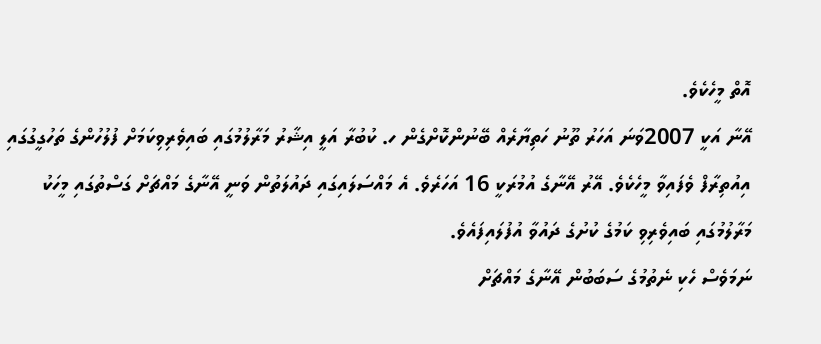އޮތް މީހެކެވެ.
އޭނާ އަކީ 2007ވަނަ އަހަރު ތޫނު ހަތިޔާރެއް ބޭނުންކޮށްގެން ހ. ކުބުރާ އަލީ އިޝާރު މަރާލުމުގައި ބައިވެރިވިކަމަށް ފުލުހުންގެ ތަހުގީގުގައި އިއުތިރާފް ވެފައިވާ މީހެކެވެ. އޭރު އޭނާގެ އުމުރަކީ 16 އަހަރެވެ. އެ މައްސަލައިގައި ދައުލަތުން ވަނީ އޭނާގެ މައްޗަށް ގަސްތުގައި މީހަކު މަރާލުމުގައި ބައިވެރިވި ކަމުގެ ކުށުގެ ދައުވާ އުފުލައިފައެވެ.
ނަމަވެސް ހެކި ނެތުމުގެ ސަބަބުން އޭނާގެ މައްޗަށް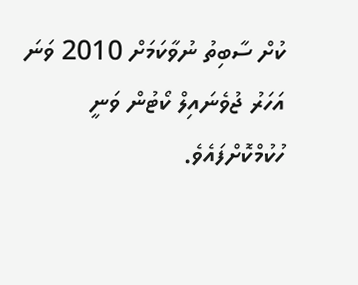ކުށް ސާބިތު ނުވާކަމަށް 2010 ވަނަ އަހަރު ޖުވެނައިލް ކޯޓުން ވަނީ ހުކުމްކޮށްފައެވެ.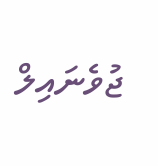ޖުވެނައިލް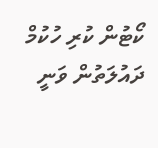ކޯޓުން ކުރި ހުކުމް ދައުލަތުން ވަނީ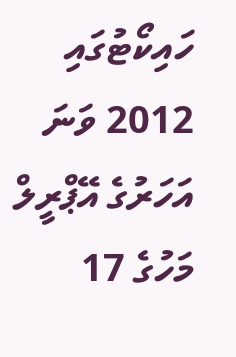ހައިކޯޓުގައި 2012 ވަނަ އަހަރުގެ އޭޕްރީލް މަހުގެ 17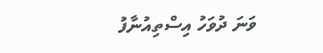ވަނަ ދުވަހު އިސްތިއުނާފު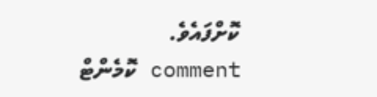ކޮށްފައެވެ.
comment ކޮމެންޓް